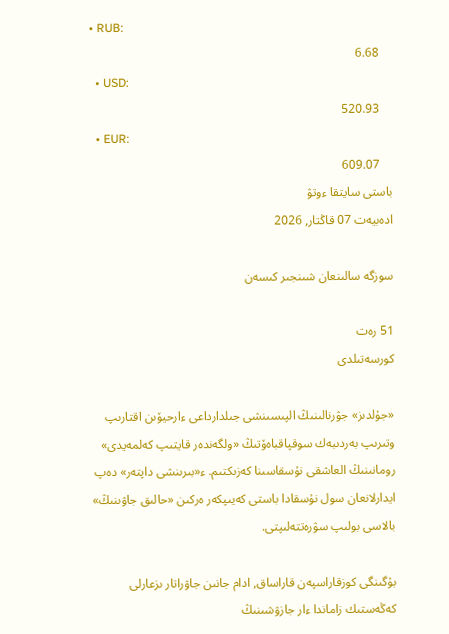• RUB:
    6.68
  • USD:
    520.93
  • EUR:
    609.07
باستى سايتقا ءوتۋ
ادەبيەت 07 قاڭتار, 2026

سوزگە سالىنعان شىنجىر كىسەن

51 رەت
كورسەتىلدى

«جۇلدىز» جۋرنالىنىڭ الپىسىنشى جىلدارداعى ءارحيۆىن اقتارىپ وتىرىپ بەردىبەك سوقپاقباەۆتىڭ «ولگەندەر قايتىپ كەلمەيدى» رومانىنىڭ العاشقى نۇسقاسىنا كەزىكتىم. ء«بىرىنشى داپتەر» دەپ ايدارلانعان سول نۇسقادا باستى كەيىپكەر ەركىن «حالىق جاۋىنىڭ» بالاسى بولىپ سۋرەتتەلىپتى.

بۇگىنگى كوزقاراسپەن قاراساق, ادام جانىن جاۋراتار ىزعارلى كەڭەستىك زاماندا ءار جازۋشىنىڭ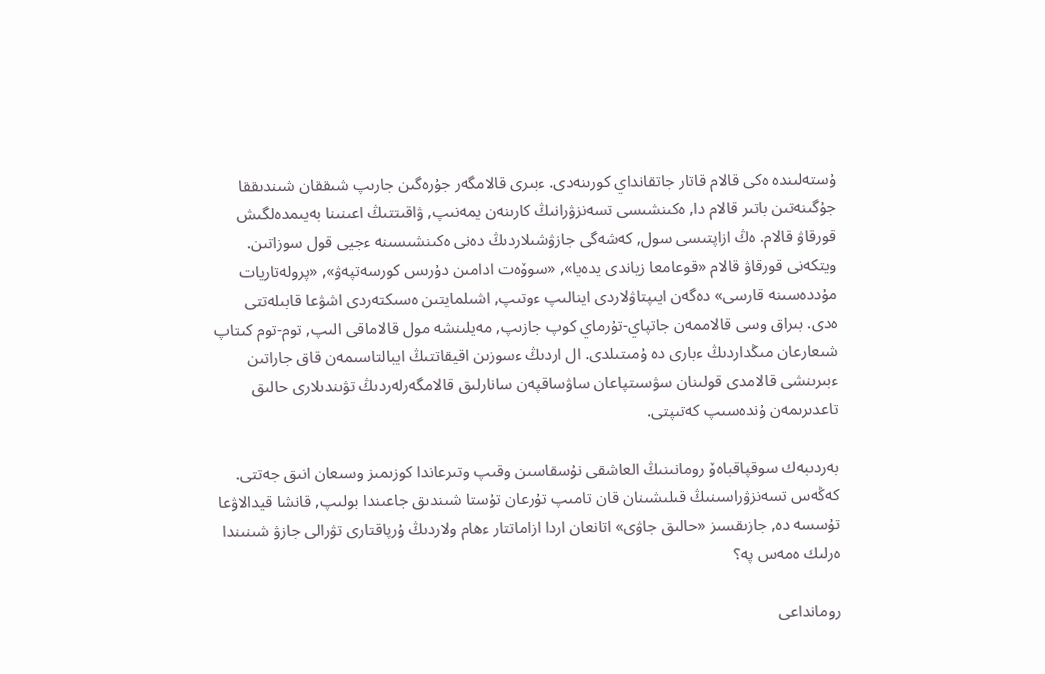ۇستەلىندە ەكى قالام قاتار جاتقانداي كورىنەدى. ءبىرى قالامگەر جۇرەگىن جارىپ شىققان شىندىققا جۇگىنەتىن باتىر قالام دا, ەكىنشىسى تسەنزۋرانىڭ كارىنەن يمەنىپ, ۋاقىتتىڭ اعىنىنا بەيىمدەلگىش قورقاۋ قالام. ەڭ ازاپتىسى سول, كەشەگى جازۋشىلاردىڭ دەنى ەكىنشىسىنە ءجيى قول سوزاتىن. ويتكەنى قورقاۋ قالام «قوعامعا زياندى يدەيا», «سوۆەت ادامىن دۇرىس كورسەتپەۋ», «پرولەتاريات مۇددەسىنە قارسى» دەگەن ايىپتاۋلاردى اينالىپ ءوتىپ, اشىلمايتىن ەسىكتەردى اشۋعا قابىلەتتى ەدى. بىراق وسى قالاممەن جاتپاي-تۇرماي كوپ جازىپ, مەيلىنشە مول قالاماقى الىپ, توم-توم كىتاپ شىعارعان مىڭداردىڭ ءبارى دە ۇمىتىلدى. ال اردىڭ ءسوزىن اقيقاتتىڭ ايبالتاسىمەن قاق جاراتىن ءبىرىنشى قالامدى قولىنان سۋسىتپاعان ساۋساقپەن سانارلىق قالامگەرلەردىڭ تۋىندىلارى حالىق تاعدىرىمەن ۇندەسىپ كەتىپتى.

بەردىبەك سوقپاقباەۆ رومانىنىڭ العاشقى نۇسقاسىن وقىپ وتىرعاندا كوزىمىز وسىعان انىق جەتتى. كەڭەس تسەنزۋراسىنىڭ قىلىشىنان قان تامىپ تۇرعان تۇستا شىندىق جاعىندا بولىپ, قانشا قيدالاۋعا تۇسسە دە, جازىقسىز «حالىق جاۋى» اتانعان اردا ازاماتتار ءھام ولاردىڭ ۇرپاقتارى تۋرالى جازۋ شىنىندا ەرلىك ەمەس پە؟

رومانداعى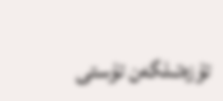تۇزەتىلگەن تۇستى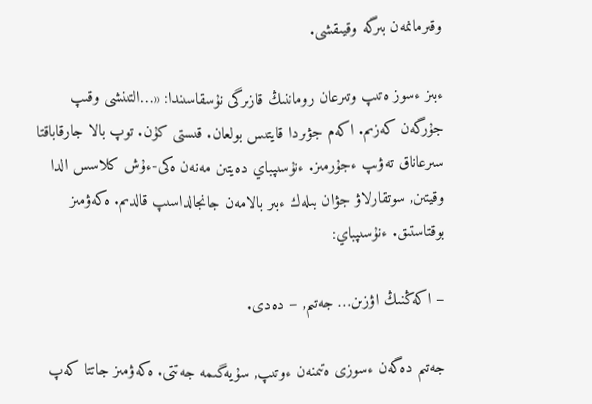وقىرمانمەن بىرگە وقيىقشى.

ءبىز ءسوز ەتىپ وتىرعان روماننىڭ قازىرگى نۇسقاسىندا: «…التىنشى وقىپ جۇرگەن كەزىم. اكەم جۋىردا قايتىس بولعان. قىستى كۇن. توپ بالا جارقاباقتا سىرعاناق تەۋىپ ءجۇرمىز. ءنۇسىپباي دەيتىن مەنەن ەكى-ءۇش كلاسس الدا وقيتىن, سوتقارلاۋ جۋان بىلەك ءبىر بالامەن جانجالداسىپ قالدىم. ەكەۋمىز بوقتاستىق. ءنۇسىپباي:

– اكەڭنىڭ اۋزىن… جەتىم, – دەدى.

جەتىم دەگەن ءسوزى ەتىمنەن ءوتىپ, سۇيەگىمە جەتتى. ەكەۋمىز جاتتا كەپ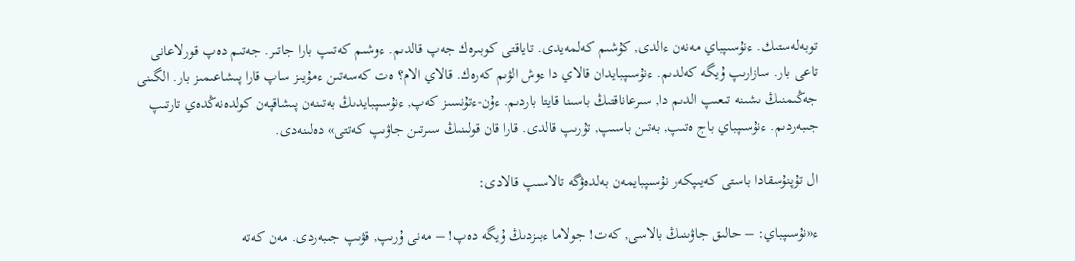توبەلەستىك. ءنۇسىپباي مەنەن ءالدى, كۇشىم كەلمەيدى. تاياقتى كوبىرەك جەپ قالدىم. ءوشىم كەتىپ بارا جاتىر. جەتىم دەپ قورلاعانى تاعى بار. سازارىپ ۇيگە كەلدىم. ءنۇسىپبايدان قالاي دا ءوش الۋىم كەرەك. قالاي الام؟ ەت كەسەتىن ءمۇيىز ساپ قارا پىشاعىمىز بار. الگىنى جەڭىمنىڭ ىشىنە تىعىپ الدىم دا, سىرعاناقتىڭ باسىنا قايتا باردىم. ءۇن-ءتۇنسىز كەپ, ءنۇسىپبايدىڭ بەتىنەن پىشاقپەن كولدەنەڭدەي تارتىپ جىبەردىم. ءنۇسىپباي باج ەتىپ, بەتىن باسىپ, تۇرىپ قالدى. قارا قان قولىنىڭ سىرتىن جاۋىپ كەتتى» دەلىنەدى.

ال تۇپنۇسقادا باستى كەيىپكەر نۇسىپبايمەن بەلدەۋگە تالاسىپ قالادى:

ء«نۇسىپباي: – حالىق جاۋىنىڭ بالاسى, كەت! جولاما ءبىزدىڭ ۇيگە دەپ! – مەنى ۇرىپ, قۋىپ جىبەردى. مەن كەتە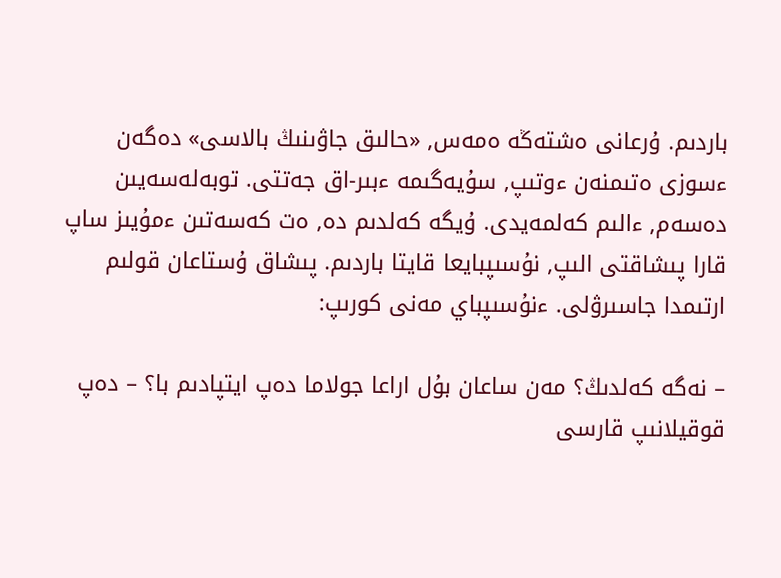باردىم. ۇرعانى ەشتەڭە ەمەس, «حالىق جاۋىنىڭ بالاسى» دەگەن ءسوزى ەتىمنەن ءوتىپ, سۇيەگىمە ءبىر-اق جەتتى. توبەلەسەيىن دەسەم, ءالىم كەلمەيدى. ۇيگە كەلدىم دە, ەت كەسەتىن ءمۇيىز ساپ قارا پىشاقتى الىپ, نۇسىپبايعا قايتا باردىم. پىشاق ۇستاعان قولىم ارتىمدا جاسىرۋلى. ءنۇسىپباي مەنى كورىپ:

– نەگە كەلدىڭ؟ مەن ساعان بۇل اراعا جولاما دەپ ايتپادىم با؟ – دەپ قوقيلانىپ قارسى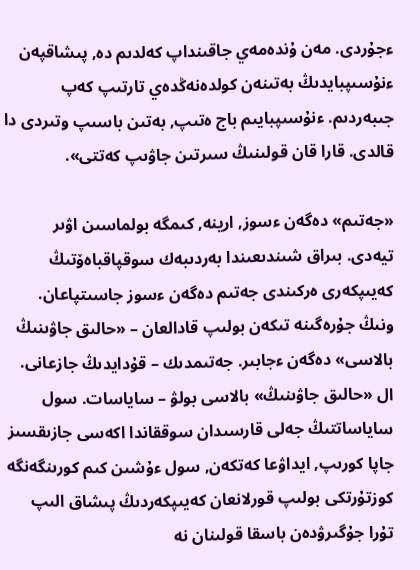ءجۇردى. مەن ۇندەمەي جاقىنداپ كەلدىم دە, پىشاقپەن ءنۇسىپبايدىڭ بەتىنەن كولدەنەڭدەي تارتىپ كەپ جىبەردىم. ءنۇسىپبايىم باج ەتىپ, بەتىن باسىپ وتىردى دا قالدى. قارا قان قولىنىڭ سىرتىن جاۋىپ كەتتى».

«جەتىم» دەگەن ءسوز, ارينە, كىمگە بولماسىن اۋىر تيەدى. بىراق شىندىعىندا بەردىبەك سوقپاقباەۆتىڭ كەيىپكەرى ەركىندى جەتىم دەگەن ءسوز جاسىتپاعان. ونىڭ جۇرەگىنە تىكەن بولىپ قادالعان – «حالىق جاۋىنىڭ بالاسى» دەگەن ءجابىر. جەتىمدىك – قۇدايدىڭ جازعانى. ال «حالىق جاۋىنىڭ» بالاسى بولۋ – ساياسات. سول ساياساتتىڭ جەلى قارسىدان سوققاندا اكەسى جازىقسىز جاپا كورىپ, ايداۋعا كەتكەن, سول ءۇشىن كىم كورىنگەنگە كوزتۇرتكى بولىپ قورلانعان كەيىپكەردىڭ پىشاق الىپ تۇرا جۇگىرۋدەن باسقا قولىنان نە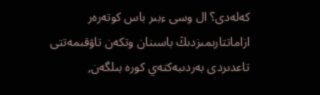كەلەدى؟ ال وسى ءبىر باس كوتەرەر ازاماتتارىمىزدىڭ باسىنان وتكەن تاۋقىمەتتى تاعدىردى بەردىبەكتەي كورە بىلگەن,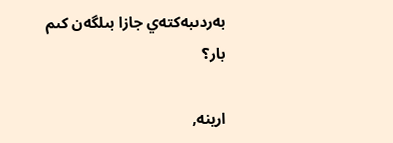بەردىبەكتەي جازا بىلگەن كىم بار؟

ارينە,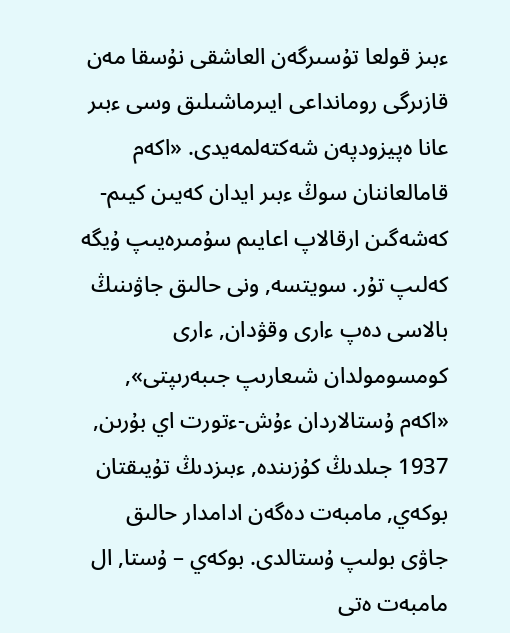ءبىز قولعا تۇسىرگەن العاشقى نۇسقا مەن قازىرگى رومانداعى ايىرماشىلىق وسى ءبىر عانا ەپيزودپەن شەكتەلمەيدى. «اكەم قامالعاننان سوڭ ءبىر ايدان كەيىن كيىم-كەشەگىن ارقالاپ اعايىم سۇمىرەيىپ ۇيگە كەلىپ تۇر. سويتسە, ونى حالىق جاۋىنىڭ بالاسى دەپ ءارى وقۋدان, ءارى كومسومولدان شىعارىپ جىبەرىپتى», «اكەم ۇستالاردان ءۇش-ءتورت اي بۇرىن, 1937 جىلدىڭ كۇزىندە, ءبىزدىڭ تۇيىقتان بوكەي, مامبەت دەگەن ادامدار حالىق جاۋى بولىپ ۇستالدى. بوكەي – ۇستا, ال مامبەت ەتى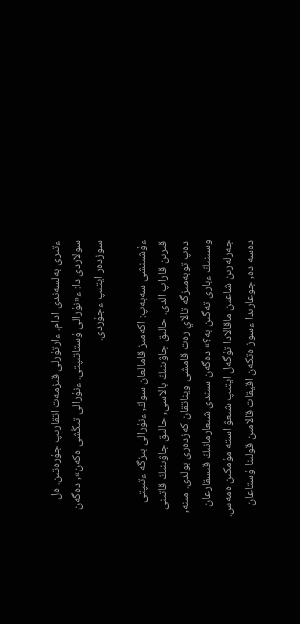ءتىرى بەلسەندى ادام. ءارتۇرلى قىزمەت اتقارىپ جۇرەتىن. ەل سولاردى دا: ء«نۇرالى ۇستاتىپتى. ءنۇرالى تىڭشى ەكەن», دەگەن سوزدەر ايتىپ ءجۇردى.

ءۇشىنشى سەبەپ: اكەمىز قامالعان سوڭ, ءنۇرالى بىزگە ءتىپتى قىرىن قاراپ الدى. حالىق جاۋىنىڭ بالاسى, حالىق جاۋىنىڭ قاتىنى دەپ توبەمىزگە تالاي رەت قامشى ويناتقان كەزدەرى بولدى. مىنە, وسىنىڭ ءبارى تەگىن بە؟» دەگەن سىندى شىعارمانىڭ قىسقارعان جەرلەرىن شاعىن ماقالادا تۇگەل ايتىپ شىعۋ استە مۇمكىن ەمەس. دەسە دە, جوعارىدا ءسوز ەتكەن اقيقات قالامىن قولىنا ۇستاعان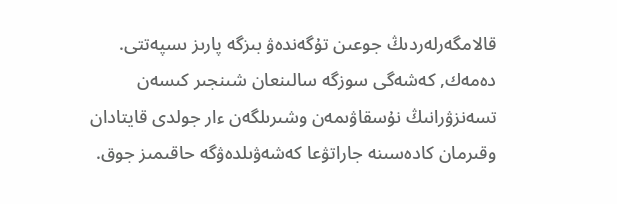قالامگەرلەردىڭ جوعىن تۇگەندەۋ بىزگە پارىز ىسپەتتى. دەمەك, كەشەگى سوزگە سالىنعان شىنجىر كىسەن تسەنزۋرانىڭ نۇسقاۋىمەن وشىرىلگەن ءار جولدى قايتادان وقىرمان كادەسىنە جاراتۋعا كەشەۋىلدەۋگە حاقىمىز جوق.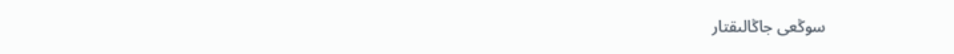سوڭعى جاڭالىقتار